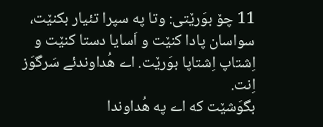11 چۆ بوَرێتی: وتا په سپرا تئیار بکنێت، سواسان پادا کنێت و اَسایا دستا کنێت و اِشتاپ اِشتاپا بوَرێت. اے هُداوندئے سَرگوَز اِنت.
بگوَشێت که اے په هُداوندا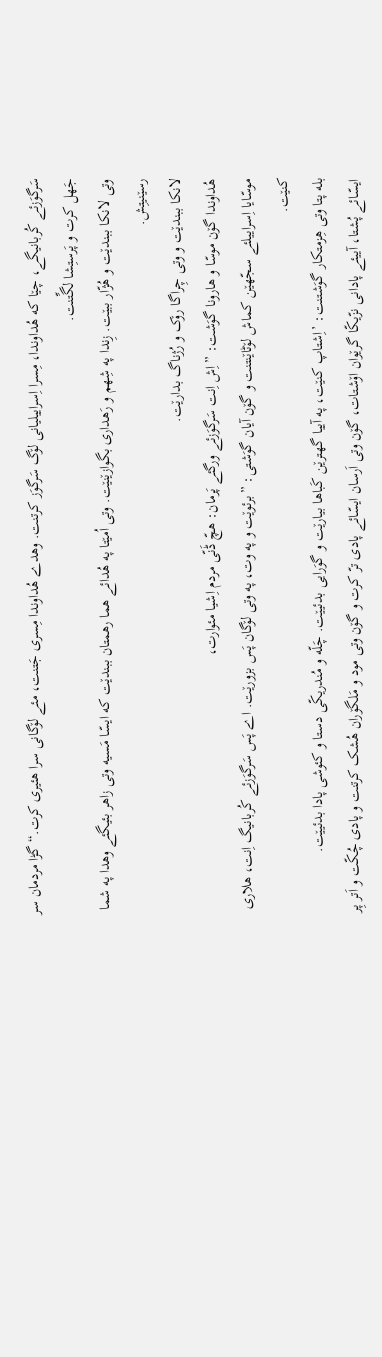سَرگوَزئے کُربانیگے، چێا که هُداوندا، مِسرا اِسراییلیانی لۆگ سَرگوَز کرتنت. وهدے هُداوندا مِسری جَتنت، مئے لۆگانی سرا هئیری کرت.“ گڑا مردمان سر جَهل کرت و پَرستِشا لگِّتنت.
وتی لانکا ببندێت و هُژّار ببێت. زِندا په شِهم و رَهداری بگوازێنێت. وتی اُمێتا په هُدائے هما رهمتان ببندێت که ایسّا مَسیه وتی زاهر بئیگئے وهدا په شما رسێنیتِش.
لانکا ببندێت و وتی چِراگا رۆک و رُژناگ بدارێت.
هُداوندا گۆن موسّا و هارونا گوَشت: ”اِش اِنت سَرگوَزئے ورگئے پَرمان: هچّ ڈَنّی مردم اِشیا مئوارت،
موسّایا اِسراییلئے سجّهێن کماش لۆٹاێنتنت و گۆن آیان گوَشتی: ”برئوێت و په وت، په وتی لۆگان پَس بزورێت. اے پَس سَرگوَزئے کُربانیگ اِنت، هلاری کنێت.
بله پتا وتی هِزمتکار گوَشتنت: ’اِشتاپ کنێت، په آییا گهترێن کَباها بیارێت و گوَرایی بدئیێت. چَلّه و مُندریکّی دستا و کئوشی پادا بدئیێت.
ایسّائے پُشتا، آییئے پادانی نزّیکّا گرێوان اۆشتات، گۆن وتی اَرسان ایسّائے پادی ترّ کرت و گۆن وتی مود و مَلگۆران هُشک کرتنت و پادی چُکّت و اَتر پِر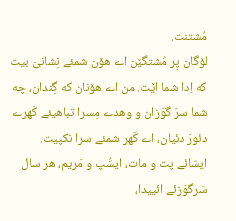مُشتنت.
لۆگان پِر مُشتگێن اے هۆن شمئے نِشانیَ بیت که اِدا شما اێت. من اے هۆنان که گِندان، چه شما سرَ گوَزان و وهدے مِسرا تباهیئے کَهرے دئورَ دئیان، اے کَهر شمئے سرا نکپیت.
ایسّائے پت و مات، ایسُّپ و مَریم، هر سال سَرگوَزئے ائییدا،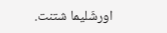اورشَلیما شتنت.